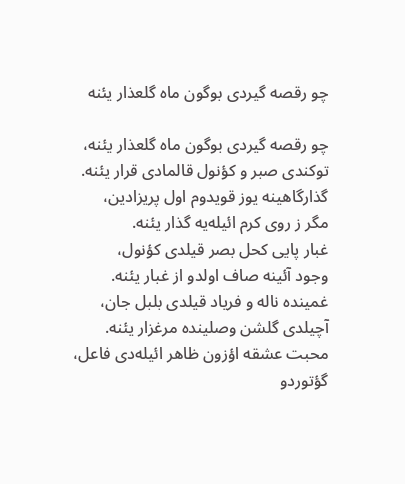چو رقصه گیردی بوگون ماه گلعذار یئنه

چو رقصه گیردی بوگون ماه گلعذار یئنه،
توکندی صبر و کؤنول قالمادی قرار یئنه.
گذارگاهینه یوز قویدوم اول پریزادین،
مگر ز روی کرم ائیله‌یه گذار یئنه.
غبار پایی کحل بصر قیلدی کؤنول،
وجود آئینه صاف اولدو از غبار یئنه.
غمینده ناله و فریاد قیلدی بلبل جان،
آچیلدی گلشن وصلینده مرغزار یئنه.
محبت عشقه اؤزون ظاهر ائیله‌دی فاعل،
گؤتوردو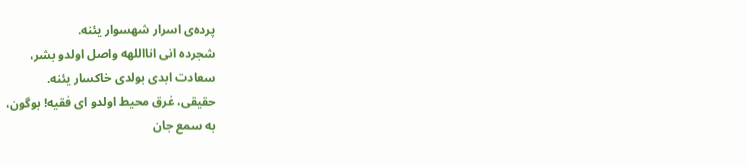پرده‌ی اسرار شهسوار یئنه.
شجرده انی انااللهه واصل اولدو بشر،
سعادت ابدی بولدی خاکسار یئنه.
حقیقی، غرق محیط اولدو ای فقیه! بوگون،
به سمع جان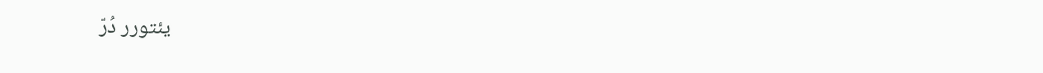یئتورر دُرّ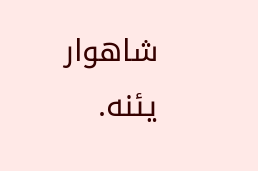شاهوار یئنه.